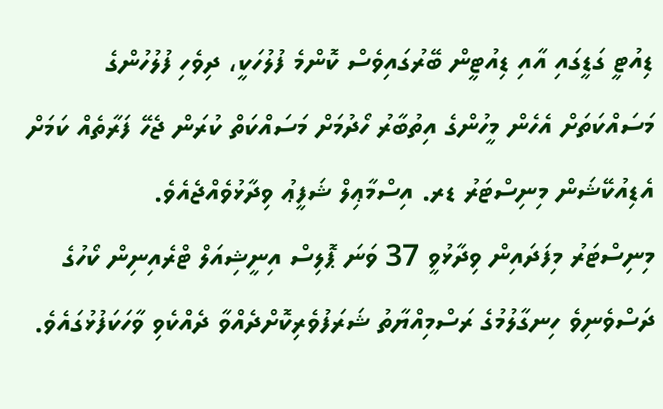ޑިއުޓީ ގަޑީގައި އާއި ޑިއުޓީން ބޭރުގައިވެސް ކޮންމެ ފުލުހަކީ، ދިވެހި ފުލުހުންގެ މަސައްކަތަށް އެހެން މީހުންގެ އިތުބާރު ހޯދުމަށް މަސައްކަތް ކުރަން ޖެހޭ ފަރާތެއް ކަމަށް އެޑިއުކޭޝަން މިނިސްޓަރު ޑރ. އިސްމާޢިލް ޝަފީޢު ވިދާޅުވެއްޖެއެވެ.
މިނިސްޓަރު މިފަދައިން ވިދާޅުވީ 37 ވަނަ ޕޮލިސް އިނީޝިއަލް ޓްރެއިނިން ކޯހުގެ ދަސްވެނިވެ ހިނގާލުމުގެ ރަސްމިއްޔާތު ޝަރަފުވެރިކޮށްދެއްވާ ދެއްކެވި ވާހަކަފުޅުގައެވެ.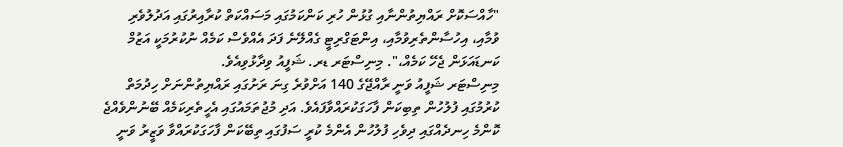"ހާއްސަކޮށް ރައްޔިތުންނާއި ގުޅުން ހުރި ކަންކަމުގައި މަސައްކަތް ކުރާއިރުގައި އަދުލުވެރި ވުމާއި، އިހުސާންތެރިވުމާއި، އިންޓަގްރިޓީ ގެއްލޭނެ ފަދަ އެއްވެސް ކަމެއް ނުކުރުމަކީ އަޒުމް ކަނޑައަޅަން ޖެހޭ ކަމެއް،". މިނިސްޓަރ ޑރ. ޝަފީއު ވިދާޅުވިއެވެ.
މިނިސްޓަރ ޝަފީއު ވަނީ ރާއްޖޭގެ 140 އަށްވުރެ ގިނަ ރަށުގައި ރައްޔިތުންނަށް ހިދުމަތް ކުރުމުގައި ފުލުހުން ތިބިކަން ފާހަގަކުރައްވާފައެވެ. އަދި މުޖުތަމައުގައި އެހީތެރިކަމެއް ބޭނުންވެއްޖެ ކޮންމެ ހިނދެއްގައި ދިވެހި ފުލުހުން އެންމެ ކުރީ ސަފުގައި ތިބޭކަން ފާހަގަކުރައްވާ ވަޒީރު ވަނީ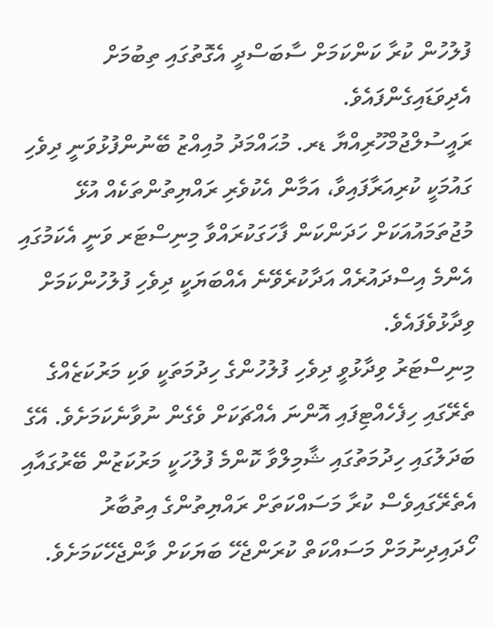ފުލުހުން ކުރާ ކަންކަމަށް ސާބަސްދީ އެގޮތުގައި ތިބުމަށް އެދިވަޑައިގެންފައެވެ.
ރައީސުލްޖުމްހޫރިއްޔާ ޑރ. މުޙައްމަދު މުއިއްޒު ބޭނުންފުޅުވަނީ ދިވެހި ގައުމަކީ ކުރިއަރާފައިވާ، އަމާން އެކުވެރި ރައްޔިތުންތަކެއް އުޅޭ މުޖުތަމައުއަކަށް ހަދަންކަން ފާހަގަކުރައްވާ މިނިސްޓަރ ވަނީ އެކަމުގައި އެންމެ އިސްދައުރެއް އަދާކުރެވޭނެ އެއްބަޔަކީ ދިވެހި ފުލުހުންކަމަށް ވިދާޅުވެފައެވެ.
މިނިސްޓަރު ވިދާޅުވީ ދިވެހި ފުލުހުންގެ ހިދުމަތަކީ ވަކި މަރުކަޒެއްގެ ތެރޭގައި ހިފެހެއްޓިފައި އޮންނަ އެއްޗަކަށް ވެގެން ނުވާނެކަމަށެވެ. އޭގެ ބަދަލުގައި ހިދުމަތުގައި ޝާމިލްވާ ކޮންމެ ފުލުހަކީ މަރުކަޒުން ބޭރުގައާއި އެތެރޭގައިވެސް ކުރާ މަސައްކަތަށް ރައްޔިތުންގެ އިތުބާރު ހޯދައިދިނުމަށް މަސައްކަތް ކުރަންޖެހޭ ބަޔަކަށް ވާންޖެހޭކަމަށެވެ.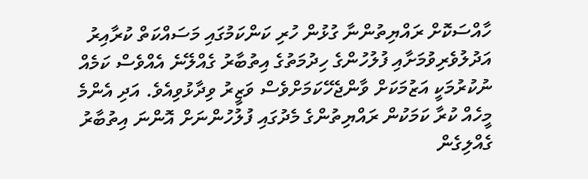ހާއްސަކޮށް ރައްޔިތުންނާ ގުޅުން ހުރި ކަންކަމުގައި މަސައްކަތް ކުރާއިރު އަދުލުވެރިވުމަށާއި ފުލުހުންގެ ހިދުމަތުގެ އިތުބާރު ގެއްލޭނެ އެއްވެސް ކަމެއް ނުކުރުމަކީ އަޒުމަކަށް ވާންޖެހޭކަމަށްވެސް ވަޒީރު ވިދާޅުވިއެވެ. އަދި އެންމެ މީހެއް ކުރާ ކަމަކުން ރައްޔިތުންގެ މެދުގައި ފުލުހުންނަށް އޮންނަ އިތުބާރު ގެއްލިގެން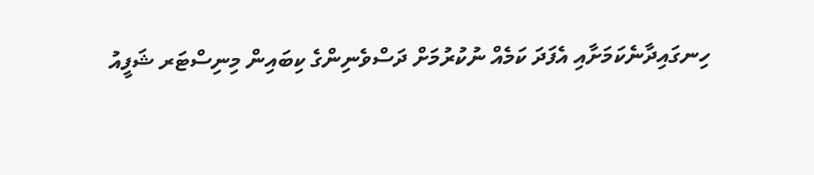ހިނގައިދާނެކަމަށާއި އެފަދަ ކަމެއް ނުކުރުމަށް ދަސްވެނިންގެ ކިބައިން މިނިސްޓަރ ޝަފީއު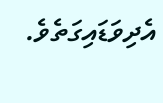އެދިވަޑައިގަތެވެ.